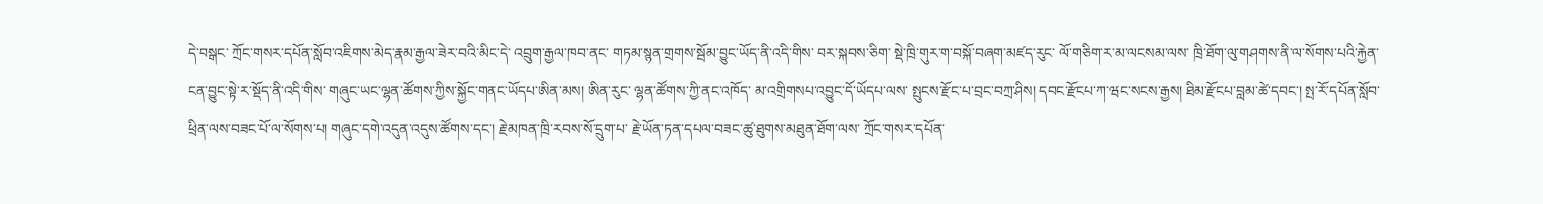དེ་བསྒང་ ཀྲོང་གསར་དཔོན་སློབ་འཇིགས་མེད་རྣམ་རྒྱལ་ཟེར་བའི་མིང་དེ་ འབྲུག་རྒྱལ་ཁབ་ནང་ གཏམ་སྙན་གྲགས་སྦོམ་བྱུང་ཡོད་ནི་འདི་གིས་ བར་སྐབས་ཅིག་ སྡེ་ཁྲི་གུར་ག་བསྐོ་བཞག་མཛད་རུང་ ལོ་གཅིག་ར་མ་ལངསམ་ལས་ ཁྲི་ཐོག་ལུ་གཤགས་ནི་ལ་སོགས་པའི་རྐྱེན་ངན་བྱུང་སྟེ་ར་སྡོད་ནི་འདི་གིས་ གཞུང་ཡང་ལྷན་ཚོགས་ཀྱིས་སྐྱོང་གནང་ཡོདཔ་ཨིན་མས། ཨིན་རུང་ ལྷན་ཚོགས་ཀྱི་ནང་འཁོད་ མ་འགྲིགསཔ་འབྱུང་དོ་ཡོདཔ་ལས་ སྤུངས་རྫོང་པ་བྲང་བཀྲ་ཤིས། དབང་རྫོངཔ་ཀ་ཝང་སངས་རྒྱས། ཐིམ་རྫོངཔ་བླམ་ཚེ་དབང་། སྤ་རོ་དཔོན་སློབ་ཕྲིན་ལས་བཟང་པོ་ལ་སོགས་པ། གཞུང་དགེ་འདུན་འདུས་ཚོགས་དང་། རྗེ་མཁན་ཁྲི་རབས་སོ་དྲུག་པ་ རྗེ་ཡོན་ཏན་དཔལ་བཟང་ཚུ་ཐུགས་མཐུན་ཐོག་ལས་ ཀྲོང་གསར་དཔོན་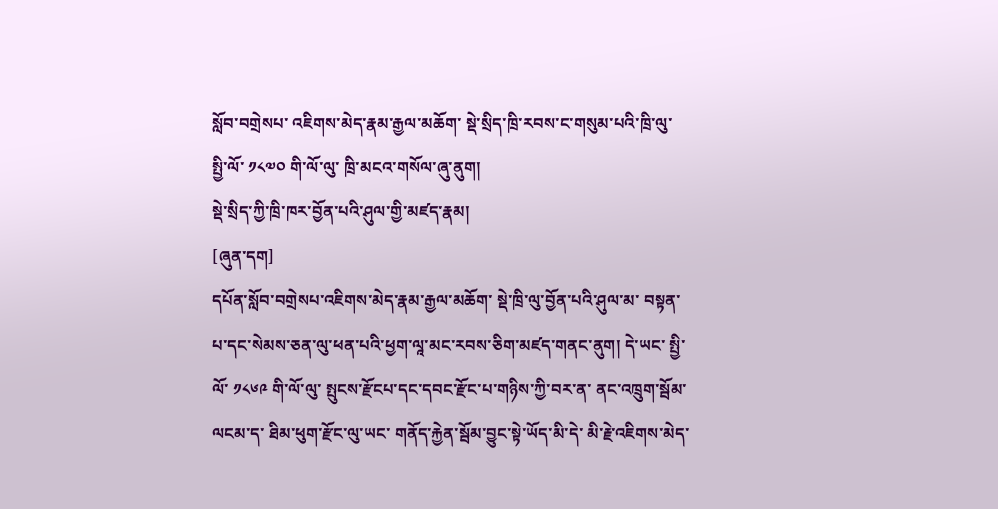སློབ་བགྲེསཔ་ འཇིགས་མེད་རྣམ་རྒྱལ་མཆོག་ སྡེ་སྲིད་ཁྲི་རབས་ང་གསུམ་པའི་ཁྲི་ལུ་ སྤྱི་ལོ་ ༡༨༧༠ གི་ལོ་ལུ་ ཁྲི་མངའ་གསོལ་ཞུ་ནུག།
སྡེ་སྲིད་ཀྱི་ཁྲི་ཁར་བྱོན་པའི་ཤུལ་གྱི་མཛད་རྣམ།
[ཞུན་དག]
དཔོན་སློབ་བགྲེསཔ་འཇིགས་མེད་རྣམ་རྒྱལ་མཆོག་ སྡེ་ཁྲི་ལུ་བྱོན་པའི་ཤུལ་མ་ བསྟན་པ་དང་སེམས་ཅན་ལུ་ཕན་པའི་ཕྱག་ལཱ་མང་རབས་ཅིག་མཛད་གནང་ནུག། དེ་ཡང་ སྤྱི་ལོ་ ༡༨༦༩ གི་ལོ་ལུ་ སྤུངས་རྫོངཔ་དང་དབང་རྫོང་པ་གཉིས་ཀྱི་བར་ན་ ནང་འཁྲུག་སྦོམ་ལངམ་ད་ ཐིམ་ཕུག་རྫོང་ལུ་ཡང་ གནོད་རྐྱེན་སྦོམ་བྱུང་སྟེ་ཡོད་མི་དེ་ མི་རྗེ་འཇིགས་མེད་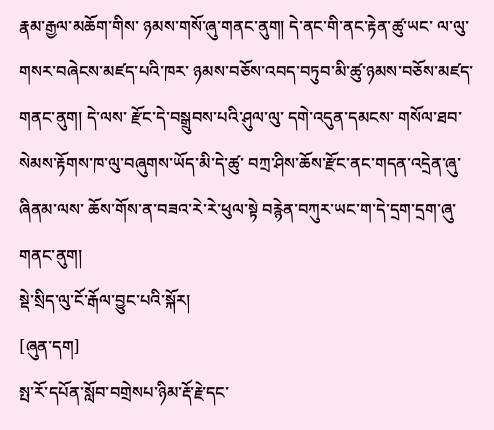རྣམ་རྒྱལ་མཆོག་གིས་ ཉམས་གསོ་ཞུ་གནང་ནུག། དེ་ནང་གི་ནང་རྟེན་ཚུ་ཡང་ ལ་ལུ་གསར་བཞེངས་མཛད་པའི་ཁར་ ཉམས་བཅོས་འབད་བཏུབ་མི་ཚུ་ཉམས་བཅོས་མཛད་གནང་ནུག། དེ་ལས་ རྫོང་དེ་བསྒྲུབས་པའི་ཤུལ་ལུ་ དགེ་འདུན་དམངས་ གསོལ་ཐབ་སེམས་རྟོགས་ཁ་ལུ་བཞུགས་ཡོད་མི་དེ་ཚུ་ བཀྲ་ཤིས་ཆོས་རྫོང་ནང་གདན་འདྲེན་ཞུ་ཞིནམ་ལས་ ཆོས་གོས་ན་བཟའ་རེ་རེ་ཕུལ་སྟེ བརྙེན་བཀུར་ཡང་ག་དེ་དྲག་དྲག་ཞུ་གནང་ནུག།
སྡེ་སྲིད་ལུ་ངོ་རྒོལ་བྱུང་པའི་སྐོར།
[ཞུན་དག]
སྤ་རོ་དཔོན་སློབ་བགྲེསཔ་ཉིམ་རྡོ་རྗེ་དང་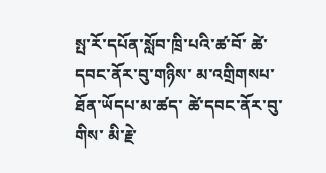སྤ་རོ་དཔོན་སློབ་ཁྲི་པའི་ཚ་བོ་ ཚེ་དབང་ནོར་བུ་གཉིས་ མ་འགྲིགསཔ་ཐོན་ཡོདཔ་མ་ཚད་ ཚེ་དབང་ནོར་བུ་གིས་ མི་རྗེ་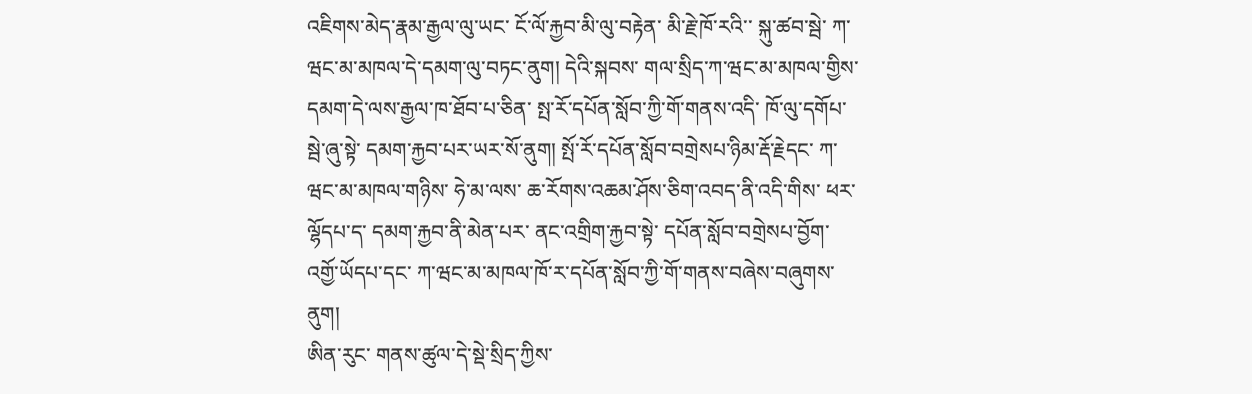འཇིགས་མེད་རྣམ་རྒྱལ་ལུ་ཡང་ ངོ་ལོ་རྐྱབ་མི་ལུ་བརྟེན་ མི་རྗེ་ཁོ་རའི་་ སྐུ་ཚབ་སྦེ་ ཀ་ཝང་མ་མཁལ་དེ་དམག་ལུ་བཏང་ནུག། དེའི་སྐབས་ གལ་སྲིད་ཀ་ཝང་མ་མཁལ་གྱིས་དམག་དེ་ལས་རྒྱལ་ཁ་ཐོབ་པ་ཅིན་ སྤ་རོ་དཔོན་སློབ་ཀྱི་གོ་གནས་འདི་ ཁོ་ལུ་དགོཔ་སྦེ་ཞུ་སྟེ་ དམག་རྐྱབ་པར་ཡར་སོ་ནུག། སྤོ་རོ་དཔོན་སློབ་བགྲེསཔ་ཉིམ་རྡོ་རྗེདང་ ཀ་ཝང་མ་མཁལ་གཉིས་ ཧེ་མ་ལས་ ཆ་རོགས་འཆམ་ཤོས་ཅིག་འབད་ནི་འདི་གིས་ ཕར་ལྷོདཔ་ད་ དམག་རྐྱབ་ནི་མེན་པར་ ནང་འགྲིག་རྐྱབ་སྟེ་ དཔོན་སློབ་བགྲེསཔ་བྱོག་འགྱོ་ཡོདཔ་དང་ ཀ་ཝང་མ་མཁལ་ཁོ་ར་དཔོན་སློབ་ཀྱི་གོ་གནས་བཞེས་བཞུགས་ནུག།
ཨིན་རུང་ གནས་ཚུལ་དེ་སྡེ་སྲིད་ཀྱིས་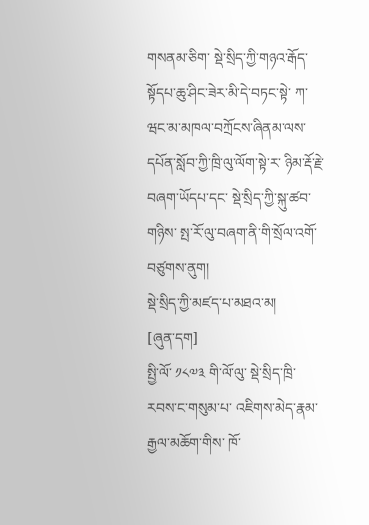གསནམ་ཅིག་ སྡེ་སྲིད་ཀྱི་གཉའ་རྒོད་སྟོདཔ་ཆུ་ཤིང་ཟེར་མི་དེ་བཏང་སྟེ་ ཀ་ཝང་མ་མཁལ་བཀྲོངས་ཞིནམ་ལས་ དཔོན་སློབ་ཀྱི་ཁྲི་ལུ་ལོག་སྟེ་ར་ ཉིམ་རྡོ་རྗེ་བཞག་ཡོདཔ་དང་ སྡེ་སྲིད་ཀྱི་སྐུ་ཚབ་གཉིས་ སྤ་རོ་ལུ་བཞག་ནི་གི་སྲོལ་འགོ་བཙུགས་ནུག།
སྡེ་སྲིད་ཀྱི་མཛད་པ་མཐའ་མ།
[ཞུན་དག]
སྤྱི་ལོ་ ༡༨༧༣ གི་ལོ་ལུ་ སྡེ་སྲིད་ཁྲི་རབས་ང་གསུམ་པ་ འཇིགས་མེད་རྣམ་རྒྱལ་མཆོག་གིས་ ཁོ་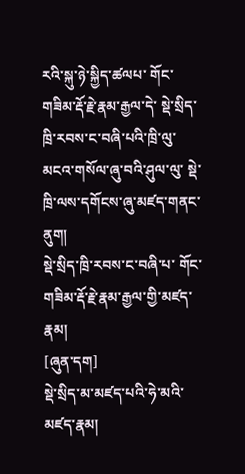རའི་སྐུ་ཉེ་སྐྱིད་ཚལཔ་ གོང་གཟིམ་རྡོ་རྗེ་རྣམ་རྒྱལ་དེ་ སྡེ་སྲིད་ཁྲི་རབས་ང་བཞི་པའི་ཁྲི་ལུ་མངའ་གསོལ་ཞུ་བའི་ཤུལ་ལུ་ སྡེ་ཁྲི་ལས་དགོངས་ཞུ་མཛད་གནང་ནུག།
སྡེ་སྲིད་ཁྲི་རབས་ང་བཞི་པ་ གོང་གཟིམ་རྡོ་རྗེ་རྣམ་རྒྱལ་གྱི་མཛད་རྣམ།
[ཞུན་དག]
སྡེ་སྲིད་མ་མཛད་པའི་ཧེ་མའི་མཛད་རྣམ།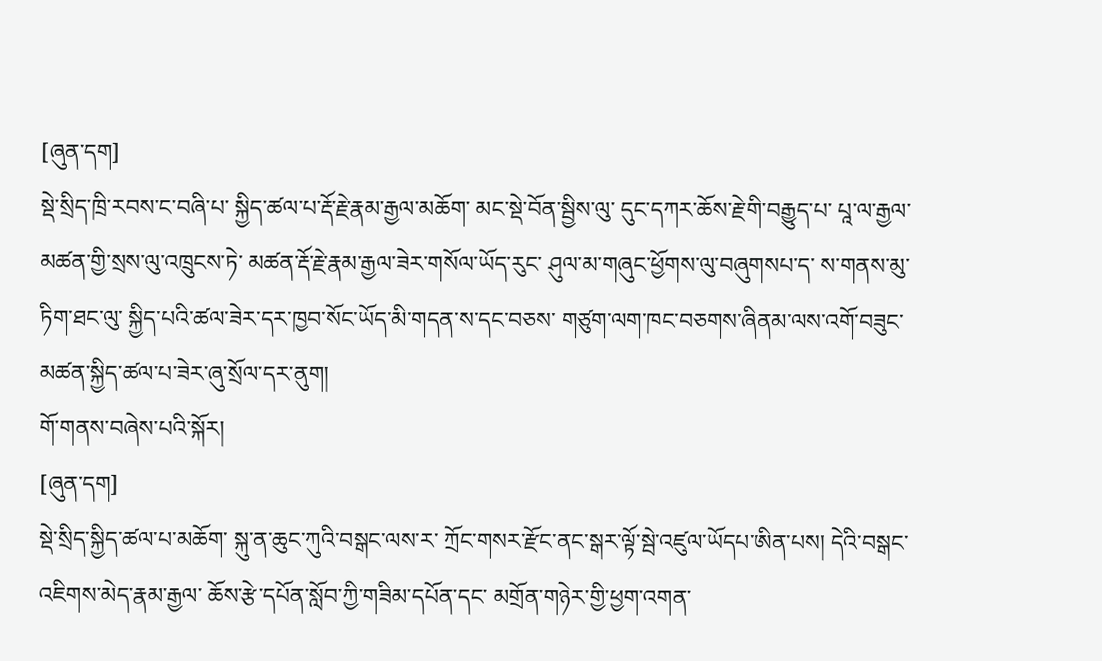[ཞུན་དག]
སྡེ་སྲིད་ཁྲི་རབས་ང་བཞི་པ་ སྐྱིད་ཚལ་པ་རྡོ་རྗེ་རྣམ་རྒྱལ་མཆོག་ མང་སྡེ་བོན་སྦྱིས་ལུ་ དུང་དཀར་ཆོས་རྗེ་གི་བརྒྱུད་པ་ པཱ་ལ་རྒྱལ་མཚན་གྱི་སྲས་ལུ་འཁྲུངས་ཏེ་ མཚན་རྡོ་རྗེ་རྣམ་རྒྱལ་ཟེར་གསོལ་ཡོད་རུང་ ཤུལ་མ་གཞུང་ཕྱོགས་ལུ་བཞུགསཔ་ད་ ས་གནས་མུ་ཏིག་ཐང་ལུ་ སྐྱིད་པའི་ཚལ་ཟེར་དར་ཁྱབ་སོང་ཡོད་མི་གདན་ས་དང་བཅས་ གཙུག་ལག་ཁང་བཅགས་ཞིནམ་ལས་འགོ་བཟུང་ མཚན་སྐྱིད་ཚལ་པ་ཟེར་ཞུ་སྲོལ་དར་ནུག།
གོ་གནས་བཞེས་པའི་སྐོར།
[ཞུན་དག]
སྡེ་སྲིད་སྐྱིད་ཚལ་པ་མཆོག་ སྐུ་ན་ཆུང་ཀུའི་བསྒང་ལས་ར་ ཀྲོང་གསར་རྫོང་ནང་སྒར་ལྟོ་སྦེ་འཛུལ་ཡོདཔ་ཨིན་པས། དེའི་བསྒང་ འཇིགས་མེད་རྣམ་རྒྱལ་ ཆོས་རྩེ་དཔོན་སློབ་ཀྱི་གཟིམ་དཔོན་དང་ མགྲོན་གཉེར་གྱི་ཕྱག་འགན་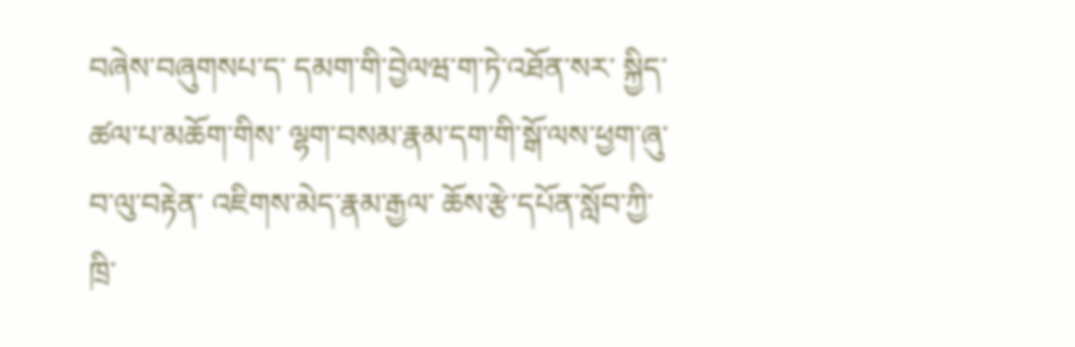བཞེས་བཞུགསཔ་ད་ དམག་གི་བྱེལཝ་ག་ཏེ་འཐོན་སར་ སྐྱིད་ཚལ་པ་མཆོག་གིས་ ལྷག་བསམ་རྣམ་དག་གི་སྒོ་ལས་ཕྱག་ཞུ་བ་ལུ་བརྟེན་ འཇིགས་མེད་རྣམ་རྒྱལ་ ཆོས་རྩེ་དཔོན་སློབ་ཀྱི་ཁྲི་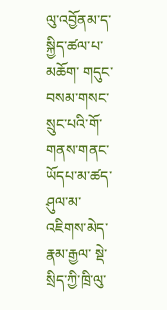ལུ་འབྱོནམ་ད་ སྐྱིད་ཚལ་པ་མཆོག་ གདུང་བསམ་གསང་སྲུང་པའི་གོ་གནས་གནང་ཡོདཔ་མ་ཚད་ ཤུལ་མ་ འཇིགས་མེད་རྣམ་རྒྱལ་ སྡེ་སྲིད་ཀྱི་ཁྲི་ལུ་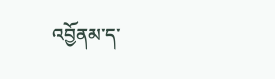འབྱོནམ་ད་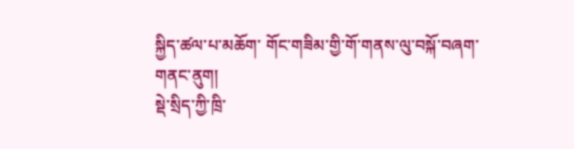སྐྱིད་ཚལ་པ་མཆོག་ གོང་གཟིམ་གྱི་གོ་གནས་ལུ་བསྐོ་བཞག་གནང་ནུག།
སྡེ་སྲིད་ཀྱི་ཁྲི་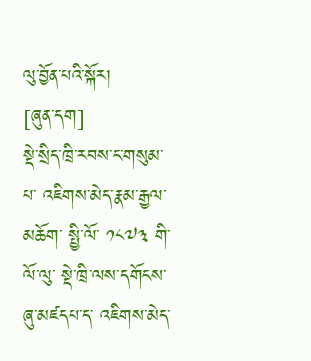ལུ་བྱོན་པའི་སྐོར།
[ཞུན་དག]
སྡེ་སྲིད་ཁྲི་རབས་ང་གསུམ་པ་ འཇིགས་མེད་རྣམ་རྒྱལ་མཆོག་ སྤྱི་ལོ་ ༡༨༧༣ གི་ལོ་ལུ་ སྡེ་ཁྲི་ལས་དགོངས་ཞུ་མཛདཔ་ད་ འཇིགས་མེད་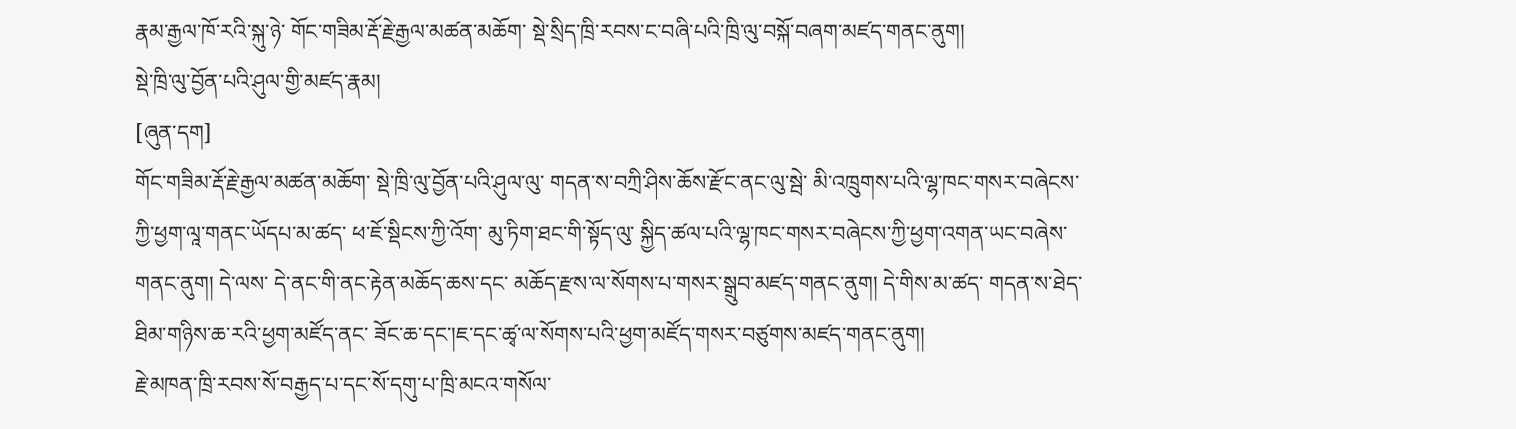རྣམ་རྒྱལ་ཁོ་རའི་སྐུ་ཉེ་ གོང་གཟིམ་རྡོ་རྗེ་རྒྱལ་མཚན་མཆོག་ སྡེ་སྲིད་ཁྲི་རབས་ང་བཞི་པའི་ཁྲི་ལུ་བསྐོ་བཞག་མཛད་གནང་ནུག།
སྡེ་ཁྲི་ལུ་བྱོན་པའི་ཤུལ་གྱི་མཛད་རྣམ།
[ཞུན་དག]
གོང་གཟིམ་རྡོ་རྗེ་རྒྱལ་མཚན་མཆོག་ སྡེ་ཁྲི་ལུ་བྱོན་པའི་ཤུལ་ལུ་ གདན་ས་བཀྲི་ཤིས་ཆོས་རྫོང་ནང་ལུ་སྦེ་ མི་འཁྲུགས་པའི་ལྷ་ཁང་གསར་བཞེངས་ཀྱི་ཕྱག་ལཱ་གནང་ཡོདཔ་མ་ཚད་ ཕ་ཇོ་སྡིངས་ཀྱི་འོག་ མུ་ཏིག་ཐང་གི་སྟོད་ལུ་ སྐྱིད་ཚལ་པའི་ལྷ་ཁང་གསར་བཞེངས་ཀྱི་ཕྱག་འགན་ཡང་བཞེས་གནང་ནུག། དེ་ལས་ དེ་ནང་གི་ནང་རྟེན་མཆོད་ཆས་དང་ མཆོད་རྫས་ལ་སོགས་པ་གསར་སྒྲུབ་མཛད་གནང་ནུག། དེ་གིས་མ་ཚད་ གདན་ས་ཐེད་ཐིམ་གཉིས་ཆ་རའི་ཕྱག་མཛོད་ནང་ ཟོང་ཆ་དང་།ཇ་དང་ཚྭ་ལ་སོགས་པའི་ཕྱག་མཛོད་གསར་བཙུགས་མཛད་གནང་ནུག།
རྗེ་མཁན་ཁྲི་རབས་སོ་བརྒྱད་པ་དང་སོ་དགུ་པ་ཁྲི་མངའ་གསོལ་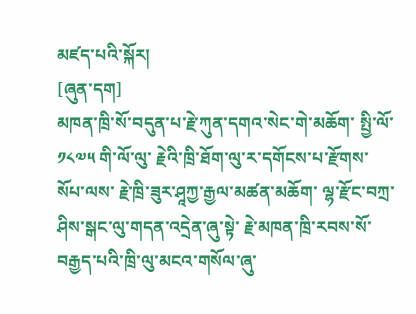མཛད་པའི་སྐོར།
[ཞུན་དག]
མཁན་ཁྲི་སོ་བདུན་པ་རྗེ་ཀུན་དགའ་སེང་གེ་མཆོག་ སྤྱི་ལོ་ ༡༨༧༥ གི་ལོ་ལུ་ རྗེའི་ཁྲི་ཐོག་ལུ་ར་དགོངས་པ་རྫོགས་སོཔ་ལས་ རྗེ་ཁྲི་ཟུར་ཤཱཀྱ་རྒྱལ་མཚན་མཆོག་ ལྷ་རྫོང་བཀྲ་ཤིས་སྒང་ལུ་གདན་འདྲེན་ཞུ་སྟེ་ རྗེ་མཁན་ཁྲི་རབས་སོ་བརྒྱད་པའི་ཁྲི་ལུ་མངའ་གསོལ་ཞུ་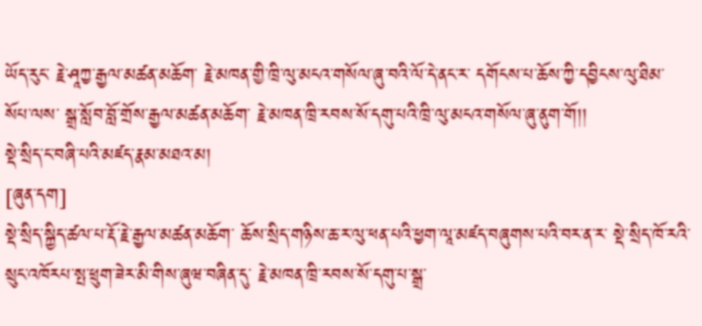ཡོད་རུང་ རྗེ་ཤཱཀྱ་རྒྱལ་མཚན་མཆོག་ རྗེ་མཁན་གྱི་ཁྲི་ལུ་མངའ་གསོལ་ཞུ་བའི་ལོ་དེ་ནང་ར་ དགོངས་པ་ཆོས་ཀྱི་དབྱིངས་ལུ་ཐིམ་སོཔ་ལས་ སྒྲ་སློབ་བློ་གྲོས་རྒྱལ་མཚན་མཆོག་ རྗེ་མཁན་ཁྲི་རབས་སོ་དགུ་པའི་ཁྲི་ལུ་མངའ་གསོལ་ཞུ་ནུག་གོ།།
སྡེ་སྲིད་ང་བཞི་པའི་མཛད་རྣམ་མཐའ་མ།
[ཞུན་དག]
སྡེ་སྲིད་སྐྱིད་ཚལ་པ་རྡོ་རྗེ་རྒྱལ་མཚན་མཆོག་ ཆོས་སྲིད་གཉིས་ཆ་ར་ལུ་ཕན་པའི་ཕྱག་ལཱ་མཛད་བཞུགས་པའི་བར་ན་ར་ སྡེ་སྲིད་ཁོ་རའི་སྲུང་འཁོརཔ་སྤ་ཕྲུག་ཟེར་མི་གིས་ཞུཝ་བཞིན་དུ་ རྗེ་མཁན་ཁྲི་རབས་སོ་དགུ་པ་སྒྲ་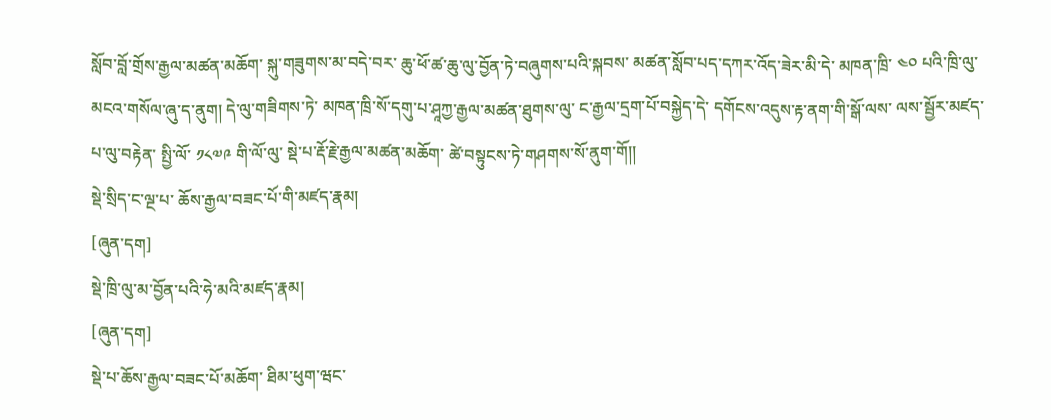སློབ་བློ་གྲོས་རྒྱལ་མཚན་མཆོག་ སྐུ་གཟུགས་མ་བདེ་བར་ ཆུ་ཕོ་ཚ་ཆུ་ལུ་བྱོན་ཏེ་བཞུགས་པའི་སྐབས་ མཚན་སློབ་པད་དཀར་འོད་ཟེར་མི་དེ་ མཁན་ཁྲི་ ༤༠ པའི་ཁྲི་ལུ་མངའ་གསོལ་ཞུ་ད་ནུག། དེ་ལུ་གཟིགས་ཏེ་ མཁན་ཁྲི་སོ་དགུ་པ་ཤཱཀྱ་རྒྱལ་མཚན་ཐུགས་ལུ་ ང་རྒྱལ་དྲག་པོ་བསྐྱེད་དེ་ དགོངས་འདུས་རྟ་ནག་གི་སྒོ་ལས་ ལས་སྦྱོར་མཛད་པ་ལུ་བརྟེན་ སྤྱི་ལོ་ ༡༨༧༩ གི་ལོ་ལུ་ སྡེ་པ་རྡོ་རྗེ་རྒྱལ་མཚན་མཆོག་ ཚེ་བསྟུངས་ཏེ་གཤགས་སོ་ནུག་གོ།།
སྡེ་སྲིད་ང་ལྔ་པ་ ཆོས་རྒྱལ་བཟང་པོ་གི་མཛད་རྣམ།
[ཞུན་དག]
སྡེ་ཁྲི་ལུ་མ་བྱོན་པའི་ཧེ་མའི་མཛད་རྣམ།
[ཞུན་དག]
སྡེ་པ་ཆོས་རྒྱལ་བཟང་པོ་མཆོག་ ཐིམ་ཕུག་ཝང་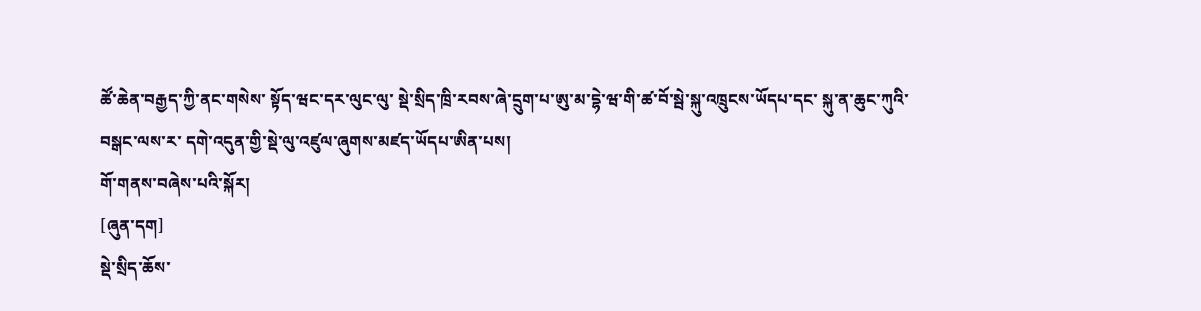ཚོ་ཆེན་བརྒྱད་ཀྱི་ནང་གསེས་ སྟོད་ཝང་དར་ལུང་ལུ་ སྡེ་སྲིད་ཁྲི་རབས་ཞེ་དྲུག་པ་ཨུ་མ་དྷེ་ཝ་གི་ཚ་བོ་སྦེ་སྐུ་འཁྲུངས་ཡོདཔ་དང་ སྐུ་ན་ཆུང་ཀུའི་བསྒང་ལས་ར་ དགེ་འདུན་གྱི་སྡེ་ལུ་འཛུལ་ཞུགས་མཛད་ཡོདཔ་ཨིན་པས།
གོ་གནས་བཞེས་པའི་སྐོར།
[ཞུན་དག]
སྡེ་སྲིད་ཆོས་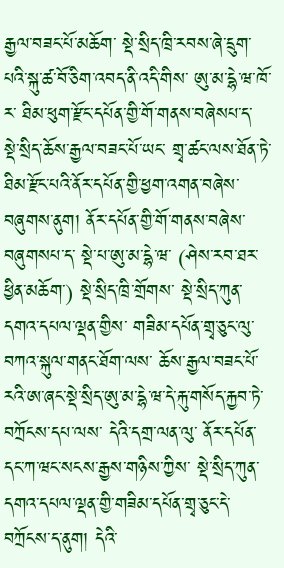རྒྱལ་བཟང་པོ་མཆོག་ སྡེ་སྲིད་ཁྲི་རབས་ཞེ་དྲུག་པའི་སྐུ་ཚ་བོ་ཅིག་འབད་ནི་འདི་གིས་ ཨུ་མ་དྷེ་ཝ་ཁོ་ར་ ཐིམ་ཕུག་རྫོང་དཔོན་གྱི་གོ་གནས་བཞེསཔ་ད་ སྡེ་སྲིད་ཆོས་རྒྱལ་བཟང་པོ་ཡང་ གྲྭ་ཚང་ལས་ཐོན་ཏེ་ ཐིམ་རྫོང་པའི་ནོར་དཔོན་གྱི་ཕྱག་འགན་བཞེས་བཞུགས་ནུག། ནོར་དཔོན་གྱི་གོ་གནས་བཞེས་བཞུགསཔ་ད་ སྡེ་པ་ཨུ་མ་དྷེ་ཝ་ (ཤེས་རབ་ཐར་ཕྱིན་མཆོག་) སྡེ་སྲིད་ཁྲི་གྲོགས་ སྡེ་སྲིད་ཀུན་དགའ་དཔལ་ལྡན་གྱིས་ གཟིམ་དཔོན་གྲྭ་ཅུང་ལུ་བཀའ་སྐུལ་གནང་ཐོག་ལས་ ཆོས་རྒྱལ་བཟང་པོ་རའི་ཨ་ཞང་སྡེ་སྲིད་ཨུ་མ་དྷེ་ཝ་དེ་རྐུ་གསོད་རྐྱབ་ཏེ་ བཀྲོངས་དཔ་ལས་ དེའི་དགྲ་ལན་ལུ་ ནོར་དཔོན་དང་ཀ་ཝང་སངས་རྒྱས་གཉིས་ཀྱིས་ སྡེ་སྲིད་ཀུན་དགའ་དཔལ་ལྡན་གྱི་གཟིམ་དཔོན་གྲྭ་ཅུང་དེ་བཀྲོངས་ད་ནུག། དེའི་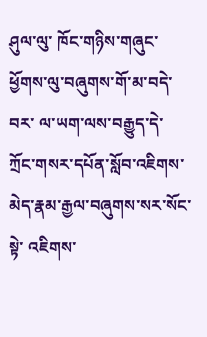ཤུལ་ལུ་ ཁོང་གཉིས་གཞུང་ཕྱོགས་ལུ་བཞུགས་གོ་མ་བདེ་བར་ ལ་ཡག་ལས་བརྒྱུད་དེ་ ཀྲོང་གསར་དཔོན་སློབ་འཇིགས་མེད་རྣམ་རྒྱལ་བཞུགས་སར་སོང་སྟེ་ འཇིགས་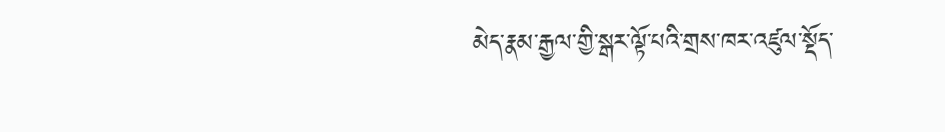མེད་རྣམ་རྒྱལ་གྱི་སྒར་ལྟོ་པའི་གྲས་ཁར་འཛུལ་སྡོད་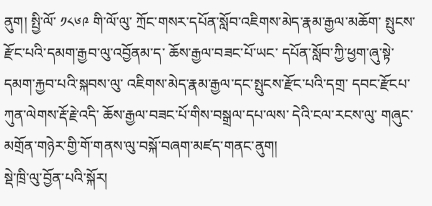ནུག། སྤྱི་ལོ་ ༡༨༦༩ གི་ལོ་ལུ་ ཀྲོང་གསར་དཔོན་སློབ་འཇིགས་མེད་རྣམ་རྒྱལ་མཆོག་ སྤུངས་རྫོང་པའི་དམག་རྒྱབ་ལུ་འབྱོནམ་ད་ ཆོས་རྒྱལ་བཟང་པོ་ཡང་ དཔོན་སློབ་ཀྱི་ཕྱག་ཞུ་སྟེ་ དམག་རྐྱབ་པའི་སྐབས་ལུ་ འཇིགས་མེད་རྣམ་རྒྱལ་དང་སྤུངས་རྫོང་པའི་དགྲ་ དབང་རྫོངཔ་ཀུན་ལེགས་རྡོ་རྗེ་འདི་ ཆོས་རྒྱལ་བཟང་པོ་གིས་བསྒྲལ་དཔ་ལས་ དེའི་ངལ་རངས་ལུ་ གཞུང་མགྲོན་གཉེར་གྱི་གོ་གནས་ལུ་བསྐོ་བཞག་མཛད་གནང་ནུག།
སྡེ་ཁྲི་ལུ་བྱོན་པའི་སྐོར།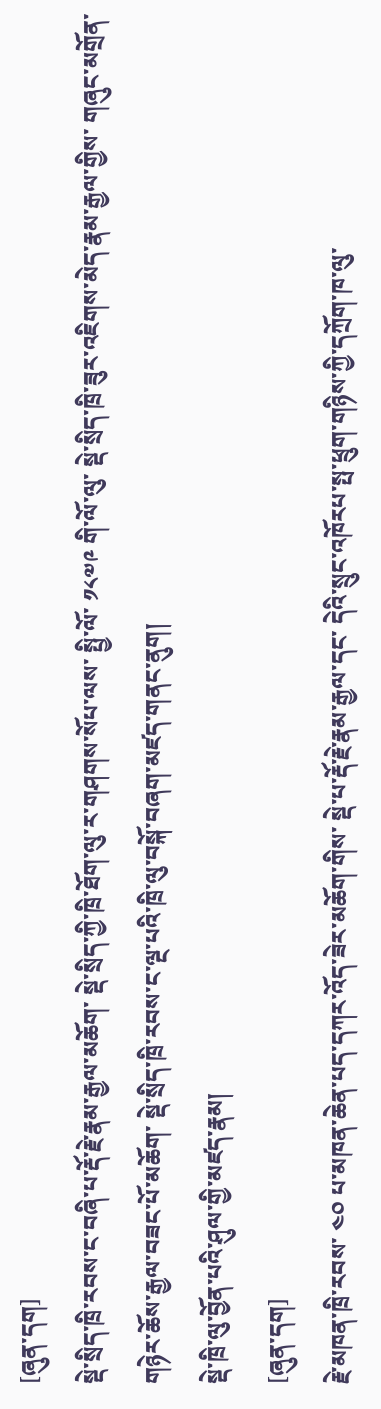[ཞུན་དག]
སྡེ་སྲིད་ཁྲི་རབས་ང་བཞི་པ་རྡོ་རྗེ་རྣམ་རྒྱལ་མཆོག་ སྡེ་སྲིད་ཀྱི་ཁྲི་ཐོག་ལུ་ར་གཤགས་སོཔ་ལས་ སྤྱི་ལོ་ ༡༨༧༩ གི་ལོ་ལུ་ སྡེ་སྲིད་ཁྲི་ཟུར་འཇིགས་མེད་རྣམ་རྒྱལ་གྱིས་ གཞུང་མགྲོན་གཉེར་ཆོས་རྒྱལ་བཟང་པོ་མཆོག་ སྡེ་སྲིད་ཁྲི་རབས་ང་ལྔ་པའི་ཁྲི་ལུ་བསྐོ་བཞག་མཛད་གནང་ནུག།
སྡེ་ཁྲི་ལུ་བྱོན་པའི་ཤུལ་གྱི་མཛད་རྣམ།
[ཞུན་དག]
རྗེ་མཁན་ཁྲི་རབས་ ༤༠ པ་མཁན་ཆེན་པད་དཀར་འོད་ཟེར་མཆོག་གིས་ སྡེ་པ་རྡོ་རྗེ་རྣམ་རྒྱལ་དང་ དེའི་སྲུང་འཁོརཔ་སྤ་ཕྲུག་གཉིས་ཀྱི་དཀྲོག་ཁ་ལུ་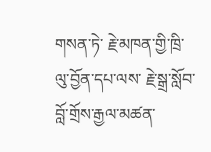གསན་ཏེ་ རྗེ་མཁན་གྱི་ཁྲི་ལུ་བྱོན་དཔ་ལས་ རྗེ་སྒྲ་སློབ་བློ་གྲོས་རྒྱལ་མཚན་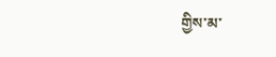གྱིས་མ་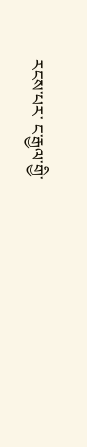རངས་པར་ ང་རྒྱལ་གྱི་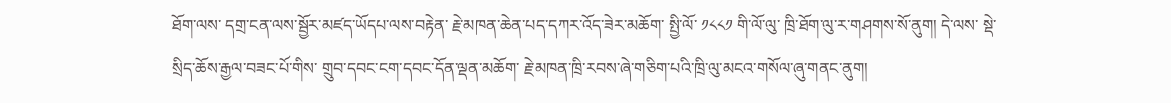ཐོག་ལས་ དགྲ་ངན་ལས་སྦྱོར་མཛད་ཡོདཔ་ལས་བརྟེན་ རྗེ་མཁན་ཆེན་པད་དཀར་འོད་ཟེར་མཆོག་ སྤྱི་ལོ་ ༡༨༨༡ གི་ལོ་ལུ་ ཁྲི་ཐོག་ལུ་ར་གཤགས་སོ་ནུག། དེ་ལས་ སྡེ་སྲིད་ཆོས་རྒྱལ་བཟང་པོ་གིས་ གྲུབ་དབང་ངག་དབང་དོན་ལྡན་མཆོག་ རྗེ་མཁན་ཁྲི་རབས་ཞེ་གཅིག་པའི་ཁྲི་ལུ་མངའ་གསོལ་ཞུ་གནང་ནུག།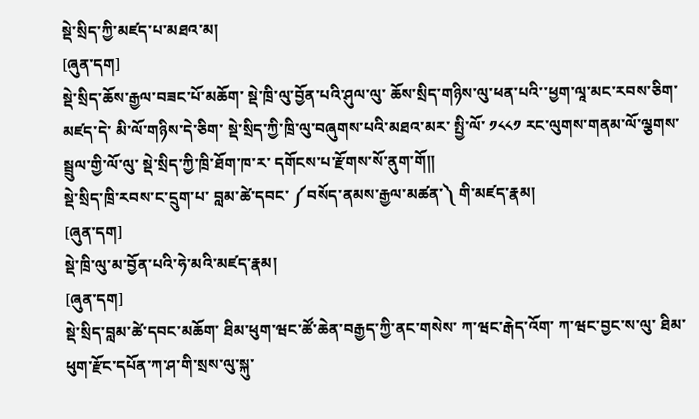སྡེ་སྲིད་ཀྱི་མཛད་པ་མཐའ་མ།
[ཞུན་དག]
སྡེ་སྲིད་ཆོས་རྒྱལ་བཟང་པོ་མཆོག་ སྡེ་ཁྲི་ལུ་བྱོན་པའི་ཤུལ་ལུ་ ཆོས་སྲིད་གཉིས་ལུ་ཕན་པའི་་ཕྱག་ལཱ་མང་རབས་ཅིག་མཛད་དེ་ མི་ལོ་གཉིས་དེ་ཅིག་ སྡེ་སྲིད་ཀྱི་ཁྲི་ལུ་བཞུགས་པའི་མཐའ་མར་ སྤྱི་ལོ་ ༡༨༨༡ རང་ལུགས་གནམ་ལོ་ལྕགས་སྦྲུལ་གྱི་ལོ་ལུ་ སྡེ་སྲིད་ཀྱི་ཁྲི་ཐོག་ཁ་ར་ དགོངས་པ་རྫོགས་སོ་ནུག་གོ།།
སྡེ་སྲིད་ཁྲི་རབས་ང་དྲུག་པ་ བླམ་ཚེ་དབང་ ༼བསོད་ནམས་རྒྱལ་མཚན་༽ གི་མཛད་རྣམ།
[ཞུན་དག]
སྡེ་ཁྲི་ལུ་མ་བྱོན་པའི་ཧེ་མའི་མཛད་རྣམ།
[ཞུན་དག]
སྡེ་སྲིད་བླམ་ཚེ་དབང་མཆོག་ ཐིམ་ཕུག་ཝང་ཚོ་ཆེན་བརྒྱད་ཀྱི་ནང་གསེས་ ཀ་ཝང་རྒེད་འོག་ ཀ་ཝང་བྱང་ས་ལུ་ ཐིམ་ཕུག་རྫོང་དཔོན་ཀ་ཤ་གི་སྲས་ལུ་སྐུ་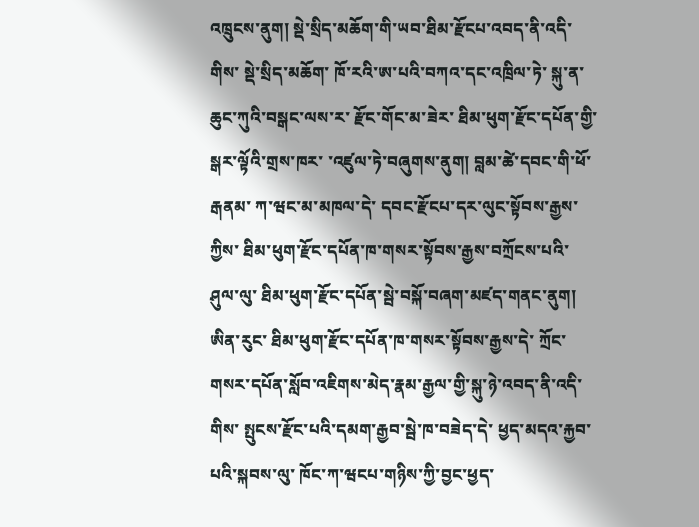འཁྲུངས་ནུག། སྡེ་སྲིད་མཆོག་གི་ཡབ་ཐིམ་རྫོངཔ་འབད་ནི་འདི་གིས་ སྡེ་སྲིད་མཆོག་ ཁོ་རའི་ཨ་པའི་བཀའ་དང་འཁྲིལ་ཏེ་ སྐུ་ན་ཆུང་ཀུའི་བསྒང་ལས་ར་ རྫོང་གོང་མ་ཟེར་ ཐིམ་ཕུག་རྫོང་དཔོན་གྱི་སྒར་ལྟོའི་གྲས་ཁར་ ་འཛུལ་ཏེ་བཞུགས་ནུག། བླམ་ཚེ་དབང་གི་ཕོ་རྒནམ་ ཀ་ཝང་མ་མཁལ་དེ་ དབང་རྫོངཔ་དར་ལུང་སྟོབས་རྒྱས་ཀྱིས་ ཐིམ་ཕུག་རྫོང་དཔོན་ཁ་གསར་སྟོབས་རྒྱས་བཀྲོངས་པའི་ཤུལ་ལུ་ ཐིམ་ཕུག་རྫོང་དཔོན་སྦེ་བསྐོ་བཞག་མཛད་གནང་ནུག། ཨིན་རུང་ ཐིམ་ཕུག་རྫོང་དཔོན་ཁ་གསར་སྟོབས་རྒྱས་དེ་ ཀྲོང་གསར་དཔོན་སློབ་འཇིགས་མེད་རྣམ་རྒྱལ་གྱི་སྐུ་ཉེ་འབད་ནི་འདི་གིས་ སྤུངས་རྫོང་པའི་དམག་རྒྱབ་སྦེ་ཁ་བཟེད་དེ་ ཕྱད་མདའ་རྐྱབ་པའི་སྐབས་ལུ་ ཁོང་ཀ་ཝངཔ་གཉིས་ཀྱི་བྱང་ཕྱད་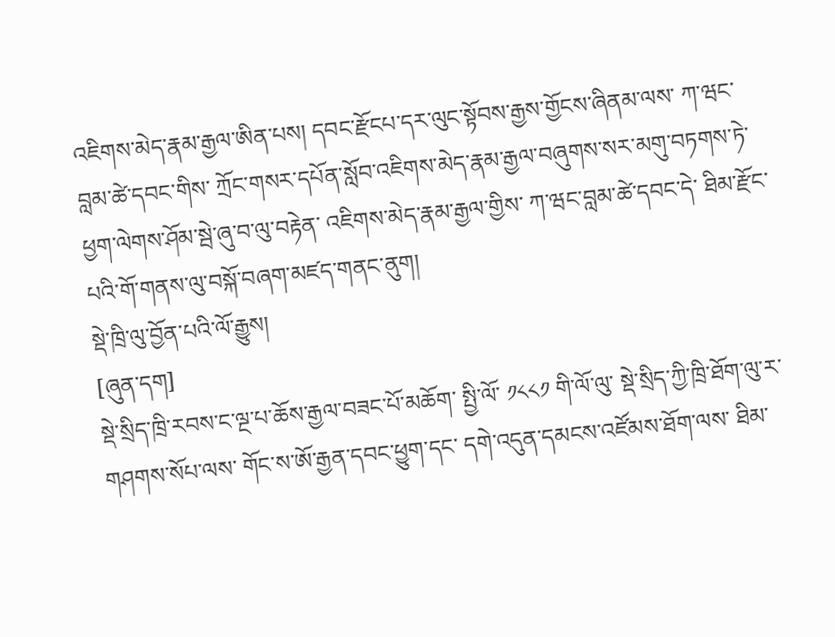འཇིགས་མེད་རྣམ་རྒྱལ་ཨིན་པས། དབང་རྫོངཔ་དར་ལུང་སྟོབས་རྒྱས་གྱོངས་ཞིནམ་ལས་ ཀ་ཝང་བླམ་ཚེ་དབང་གིས་ ཀྲོང་གསར་དཔོན་སློབ་འཇིགས་མེད་རྣམ་རྒྱལ་བཞུགས་སར་མགུ་བཏགས་ཏེ་ ཕྱག་ལེགས་ཤོམ་སྦེ་ཞུ་བ་ལུ་བརྟེན་ འཇིགས་མེད་རྣམ་རྒྱལ་གྱིས་ ཀ་ཝང་བླམ་ཚེ་དབང་དེ་ ཐིམ་རྫོང་པའི་གོ་གནས་ལུ་བསྐོ་བཞག་མཛད་གནང་ནུག།
སྡེ་ཁྲི་ལུ་བྱོན་པའི་ལོ་རྒྱུས།
[ཞུན་དག]
སྡེ་སྲིད་ཁྲི་རབས་ང་ལྔ་པ་ཆོས་རྒྱལ་བཟང་པོ་མཆོག་ སྤྱི་ལོ་ ༡༨༨༡ གི་ལོ་ལུ་ སྡེ་སྲིད་ཀྱི་ཁྲི་ཐོག་ལུ་ར་གཤགས་སོཔ་ལས་ གོང་ས་ཨོ་རྒྱན་དབང་ཕྱུག་དང་ དགེ་འདུན་དམངས་འཛོམས་ཐོག་ལས་ ཐིམ་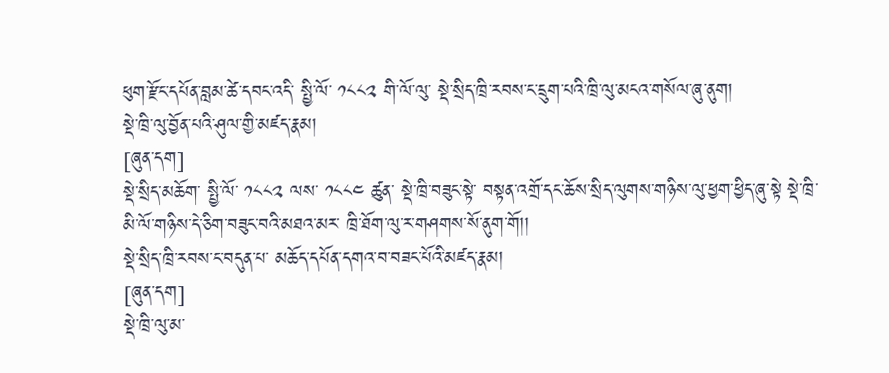ཕུག་རྫོང་དཔོན་བླམ་ཚེ་དབང་འདི་ སྤྱི་ལོ་ ༡༨༨༢ གི་ལོ་ལུ་ སྡེ་སྲིད་ཁྲི་རབས་ང་དྲུག་པའི་ཁྲི་ལུ་མངའ་གསོལ་ཞུ་ནུག།
སྡེ་ཁྲི་ལུ་བྱོན་པའི་ཤུལ་གྱི་མཛད་རྣམ།
[ཞུན་དག]
སྡེ་སྲིད་མཆོག་ སྤྱི་ལོ་ ༡༨༨༢ ལས་ ༡༨༨༤ ཚུན་ སྡེ་ཁྲི་བཟུང་སྟེ་ བསྟན་འགྲོ་དང་ཆོས་སྲིད་ལུགས་གཉིས་ལུ་ཕྱག་ཕྱིད་ཞུ་སྟེ སྡེ་ཁྲི་མི་ལོ་གཉིས་དེ་ཅིག་བཟུང་བའི་མཐའ་མར་ ཁྲི་ཐོག་ལུ་ར་གཤགས་སོ་ནུག་གོ།།
སྡེ་སྲིད་ཁྲི་རབས་ང་བདུན་པ་ མཆོད་དཔོན་དགའ་བ་བཟང་པོའི་མཛད་རྣམ།
[ཞུན་དག]
སྡེ་ཁྲི་ལུ་མ་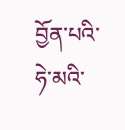བྱོན་པའི་ཧེ་མའི་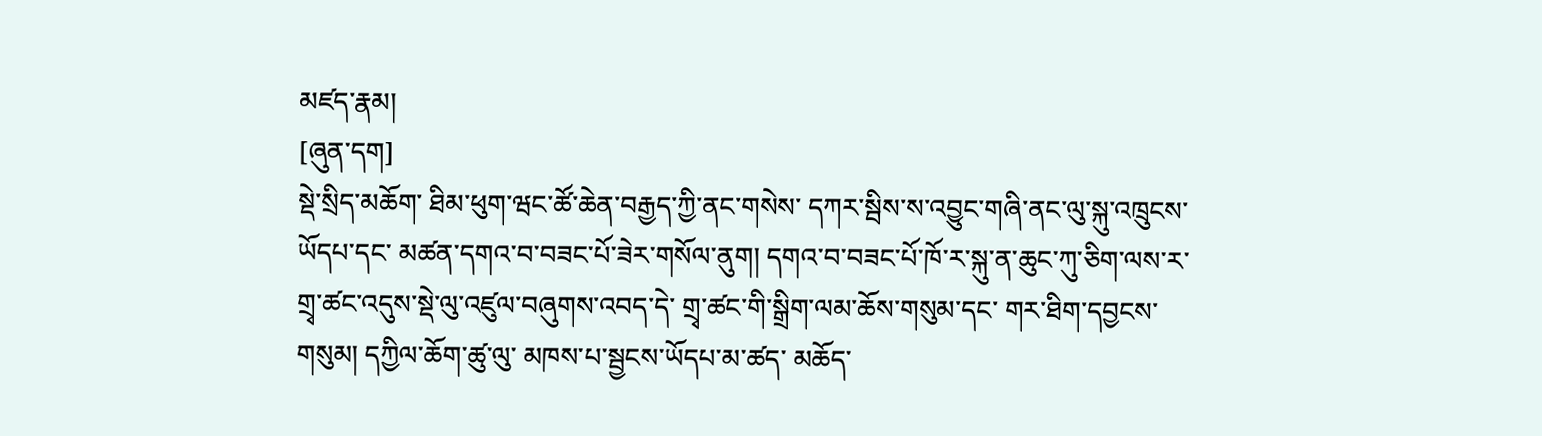མཛད་རྣམ།
[ཞུན་དག]
སྡེ་སྲིད་མཆོག་ ཐིམ་ཕུག་ཝང་ཚོ་ཆེན་བརྒྱད་ཀྱི་ནང་གསེས་ དཀར་སྦིས་ས་འབྱུང་གཞི་ནང་ལུ་སྐུ་འཁྲུངས་ཡོདཔ་དང་ མཚན་དགའ་བ་བཟང་པོ་ཟེར་གསོལ་ནུག། དགའ་བ་བཟང་པོ་ཁོ་ར་སྐུ་ན་ཆུང་ཀུ་ཅིག་ལས་ར་ གྲྭ་ཚང་འདུས་སྡེ་ལུ་འཛུལ་བཞུགས་འབད་དེ་ གྲྭ་ཚང་གི་སྒྲིག་ལམ་ཆོས་གསུམ་དང་ གར་ཐིག་དབྱངས་གསུམ། དཀྱིལ་ཆོག་ཚུ་ལུ་ མཁས་པ་སྦྱངས་ཡོདཔ་མ་ཚད་ མཆོད་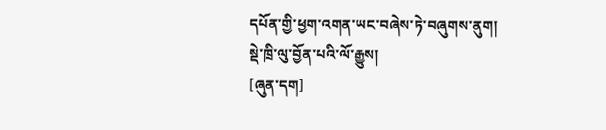དཔོན་གྱི་ཕྱག་འགན་ཡང་བཞེས་ཏེ་བཞུགས་ནུག།
སྡེ་ཁྲི་ལུ་བྱོན་པའི་ལོ་རྒྱུས།
[ཞུན་དག]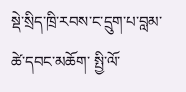སྡེ་སྲིད་ཁྲི་རབས་ང་དྲུག་པ་བླམ་ཚེ་དབང་མཆོག་ སྤྱི་ལོ་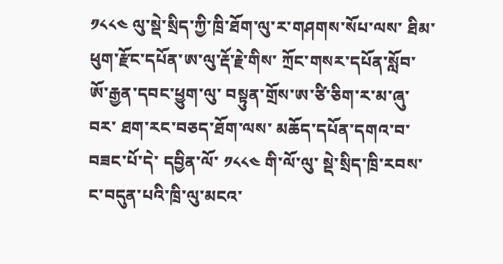༡༨༨༤ ལུ་སྡེ་སྲིད་ཀྱི་ཁྲི་ཐོག་ལུ་ར་གཤགས་སོཔ་ལས་ ཐིམ་ཕུག་རྫོང་དཔོན་ཨ་ལུ་རྡོ་རྗེ་གིས་ ཀྲོང་གསར་དཔོན་སློབ་ཨོ་རྒྱན་དབང་ཕྱུག་ལུ་ བསྟུན་གྲོས་ཨ་ཙི་ཅིག་ར་མ་ཞུ་བར་ ཐག་རང་བཅད་ཐོག་ལས་ མཆོད་དཔོན་དགའ་བ་བཟང་པོ་དེ་ དབྱིན་ལོ་ ༡༨༨༤ གི་ལོ་ལུ་ སྡེ་སྲིད་ཁྲི་རབས་ང་བདུན་པའི་ཁྲི་ལུ་མངའ་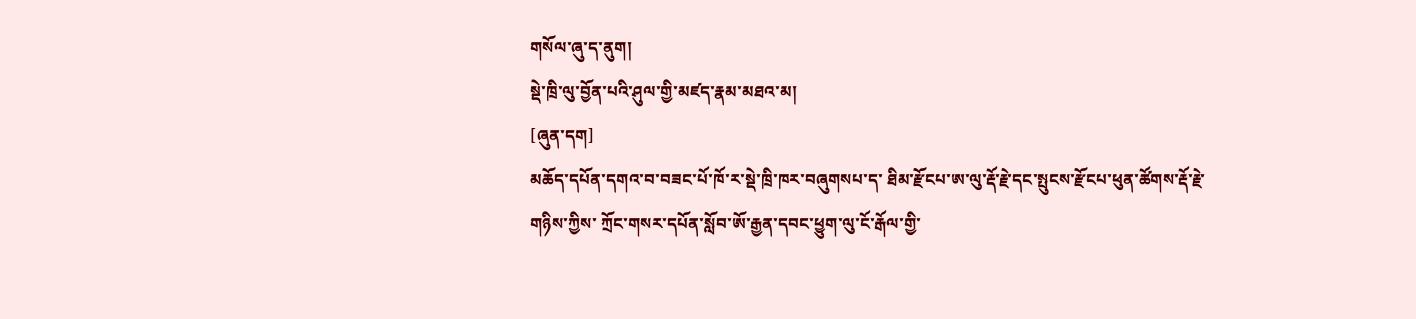གསོལ་ཞུ་ད་ནུག།
སྡེ་ཁྲི་ལུ་བྱོན་པའི་ཤུལ་གྱི་མཛད་རྣམ་མཐའ་མ།
[ཞུན་དག]
མཆོད་དཔོན་དགའ་བ་བཟང་པོ་ཁོ་ར་སྡེ་ཁྲི་ཁར་བཞུགསཔ་ད་ ཐིམ་རྫོངཔ་ཨ་ལུ་རྡོ་རྗེ་དང་སྤུངས་རྫོངཔ་ཕུན་ཚོགས་རྡོ་རྗེ་གཉིས་ཀྱིས་ ཀྲོང་གསར་དཔོན་སློབ་ཨོ་རྒྱན་དབང་ཕྱུག་ལུ་ངོ་རྒོལ་གྱི་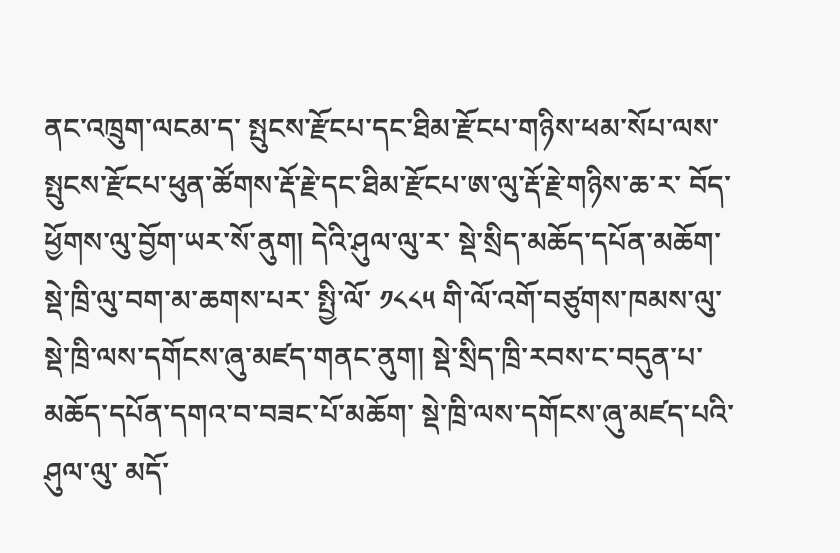ནང་འཁྲུག་ལངམ་ད་ སྤུངས་རྫོངཔ་དང་ཐིམ་རྫོངཔ་གཉིས་ཕམ་སོཔ་ལས་ སྤུངས་རྫོངཔ་ཕུན་ཚོགས་རྡོ་རྗེ་དང་ཐིམ་རྫོངཔ་ཨ་ལུ་རྡོ་རྗེ་གཉིས་ཆ་ར་ བོད་ཕྱོགས་ལུ་བྱོག་ཡར་སོ་ནུག། དེའི་ཤུལ་ལུ་ར་ སྡེ་སྲིད་མཆོད་དཔོན་མཆོག་ སྡེ་ཁྲི་ལུ་བག་མ་ཆགས་པར་ སྤྱི་ལོ་ ༡༨༨༥ གི་ལོ་འགོ་བཙུགས་ཁམས་ལུ་ སྡེ་ཁྲི་ལས་དགོངས་ཞུ་མཛད་གནང་ནུག། སྡེ་སྲིད་ཁྲི་རབས་ང་བདུན་པ་མཆོད་དཔོན་དགའ་བ་བཟང་པོ་མཆོག་ སྡེ་ཁྲི་ལས་དགོངས་ཞུ་མཛད་པའི་ཤུལ་ལུ་ མདོ་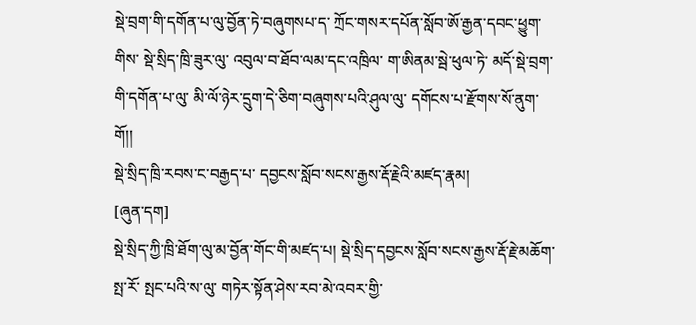སྡེ་བྲག་གི་དགོན་པ་ལུ་བྱོན་ཏེ་བཞུགསཔ་ད་ ཀྲོང་གསར་དཔོན་སློབ་ཨོ་རྒྱན་དབང་ཕྱུག་གིས་ སྡེ་སྲིད་ཁྲི་ཟུར་ལུ་ འབུལ་བ་ཐོབ་ལམ་དང་འཁྲིལ་ ག་ཨིནམ་སྦེ་ཕུལ་ཏེ་ མདོ་སྡེ་བྲག་གི་དགོན་པ་ལུ་ མི་ལོ་ཉེར་དྲུག་དེ་ཅིག་བཞུགས་པའི་ཤུལ་ལུ་ དགོངས་པ་རྫོགས་སོ་ནུག་གོ།།
སྡེ་སྲིད་ཁྲི་རབས་ང་བརྒྱད་པ་ དབྱངས་སློབ་སངས་རྒྱས་རྡོ་རྗེའི་མཛད་རྣམ།
[ཞུན་དག]
སྡེ་སྲིད་ཀྱི་ཁྲི་ཐོག་ལུ་མ་བྱོན་གོང་གི་མཛད་པ། སྡེ་སྲིད་དབྱངས་སློབ་སངས་རྒྱས་རྡོ་རྗེ་མཆོག་ སྤ་རོ་ སྤང་པའི་ས་ལུ་ གཏེར་སྟོན་ཤེས་རབ་མེ་འབར་གྱི་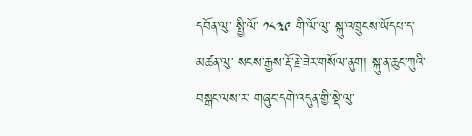དབོན་ལུ་ སྤྱི་ལོ་ ༡༨༣༩ གི་ལོ་ལུ་ སྐུ་འཁྲུངས་ཡོདཔ་ད་ མཚན་ལུ་ སངས་རྒྱས་རྡོ་རྗེ་ཟེར་གསོལ་ནུག། སྐུ་ན་ཆུང་ཀུའི་བསྒང་ལས་ར་ གཞུང་དགེ་འདུན་གྱི་སྡེ་ལུ་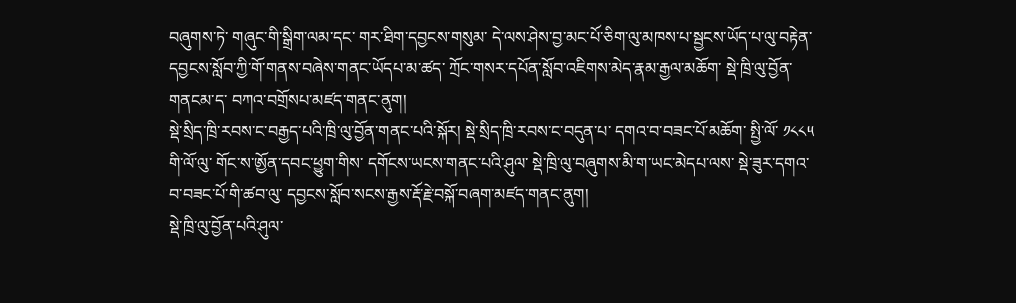བཞུགས་ཏེ་ གཞུང་གི་སྒྲིག་ལམ་དང་ གར་ཐིག་དབྱངས་གསུམ་ དེ་ལས་ཤེས་བྱ་མང་པོ་ཅིག་ལུ་མཁས་པ་སྦྱངས་ཡོད་པ་ལུ་བརྟེན་ དབྱངས་སློབ་ཀྱི་གོ་གནས་བཞེས་གནང་ཡོདཔ་མ་ཚད་ ཀྲོང་གསར་དཔོན་སློབ་འཇིགས་མེད་རྣམ་རྒྱལ་མཆོག་ སྡེ་ཁྲི་ལུ་བྱོན་གནངམ་ད་ བཀའ་བགྲོསཔ་མཛད་གནང་ནུག།
སྡེ་སྲིད་ཁྲི་རབས་ང་བརྒྱད་པའི་ཁྲི་ལུ་བྱོན་གནང་པའི་སྐོར། སྡེ་སྲིད་ཁྲི་རབས་ང་བདུན་པ་ དགའ་བ་བཟང་པོ་མཆོག་ སྤྱི་ལོ་ ༡༨༨༥ གི་ལོ་ལུ་ གོང་ས་ཨྱོན་དབང་ཕྱུག་གིས་ དགོངས་ཡངས་གནང་པའི་ཤུལ་ སྡེ་ཁྲི་ལུ་བཞུགས་མི་ག་ཡང་མེདཔ་ལས་ སྡེ་ཟུར་དགའ་བ་བཟང་པོ་གི་ཚབ་ལུ་ དབྱངས་སློབ་སངས་རྒྱས་རྡོ་རྗེ་བསྐོ་བཞག་མཛད་གནང་ནུག།
སྡེ་ཁྲི་ལུ་བྱོན་པའི་ཤུལ་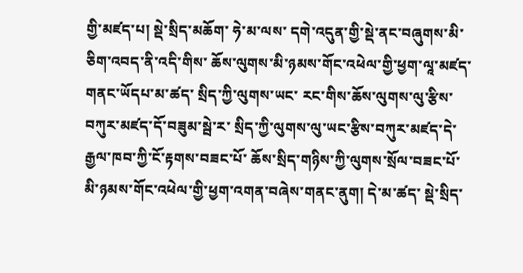གྱི་མཛད་པ། སྡེ་སྲིད་མཆོག་ ཧེ་མ་ལས་ དགེ་འདུན་གྱི་སྡེ་ནང་བཞུགས་མི་ཅིག་འབད་ནི་འདི་གིས་ ཆོས་ལུགས་མི་ཉམས་གོང་འཕེལ་གྱི་ཕྱག་ལཱ་མཛད་གནང་ཡོདཔ་མ་ཚད་ སྲིད་ཀྱི་ལུགས་ཡང་ རང་གིས་ཆོས་ལུགས་ལུ་རྩིས་བཀུར་མཛད་དོ་བཟུམ་སྦེ་ར་ སྲིད་ཀྱི་ལུགས་ལུ་ཡང་རྩིས་བཀུར་མཛད་དེ་ རྒྱལ་ཁབ་ཀྱི་ངོ་རྟགས་བཟང་པོ་ ཆོས་སྲིད་གཉིས་ཀྱི་ལུགས་སྲོལ་བཟང་པོ་ མི་ཉམས་གོང་འཕེལ་གྱི་ཕྱག་འགན་བཞེས་གནང་ནུག། དེ་མ་ཚད་ སྡེ་སྲིད་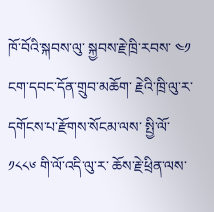ཁོ་བོའི་སྐབས་ལུ་ སྐྱབས་རྗེ་ཁྲི་རབས་ ༤༡ ངག་དབང་དོན་གྲུབ་མཆོག་ རྗེའི་ཁྲི་ལུ་ར་དགོངས་པ་རྫོགས་སོངམ་ལས་ སྤྱི་ལོ་ ༡༨༨༦ གི་ལོ་འདི་ལུ་ར་ ཆོས་རྗེ་ཕྲིན་ལས་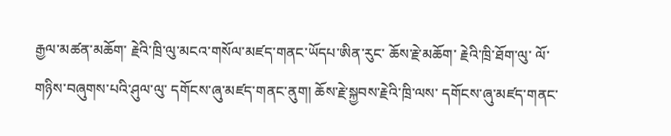རྒྱལ་མཚན་མཆོག་ རྗེའི་ཁྲི་ལུ་མངའ་གསོལ་མཛད་གནང་ཡོདཔ་ཨིན་རུང་ ཆོས་རྗེ་མཆོག་ རྗེའི་ཁྲི་ཐོག་ལུ་ ལོ་གཉིས་བཞུགས་པའི་ཤུལ་ལུ་ དགོངས་ཞུ་མཛད་གནང་ནུག། ཆོས་རྗེ་སྐྱབས་རྗེའི་ཁྲི་ལས་ དགོངས་ཞུ་མཛད་གནང་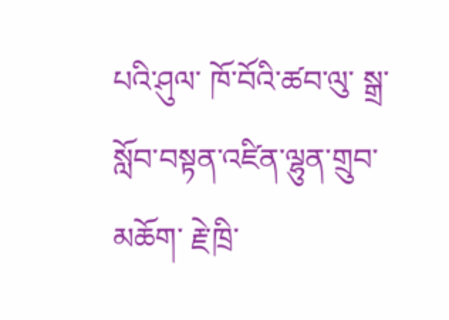པའི་ཤུལ་ ཁོ་བོའི་ཚབ་ལུ་ སྒྲ་སློབ་བསྟན་འཛིན་ལྷུན་གྲུབ་མཆོག་ རྗེ་ཁྲི་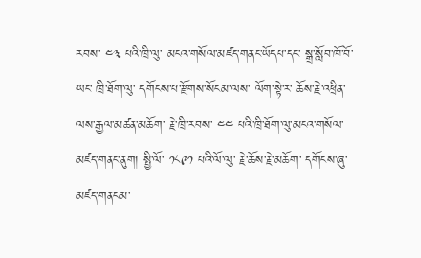རབས་ ༤༣ པའི་ཁྲི་ལུ་ མངའ་གསོལ་མཛད་གནང་ཡོདཔ་དང་ སྒྲ་སློབ་ཁོ་བོ་ཡང་ ཁྲི་ཐོག་ལུ་ དགོངས་པ་རྫོགས་སོངམ་ལས་ ལོག་སྟེ་ར་ ཆོས་རྗེ་འཕྲིན་ལས་རྒྱལ་མཚན་མཆོག་ རྗེ་ཁྲི་རབས་ ༤༤ པའི་ཁྲི་ཐོག་ལུ་མངའ་གསོལ་མཛད་གནང་ནུག། སྤྱི་ལོ་ ༡༨༩༡ པའི་ལོ་ལུ་ རྗེ་ཆོས་རྗེ་མཆོག་ དགོངས་ཞུ་མཛད་གནངམ་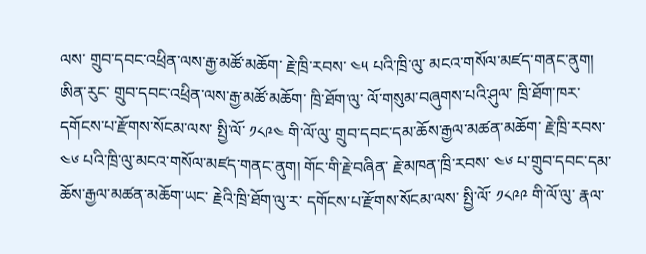ལས་ གྲུབ་དབང་འཕྲིན་ལས་རྒྱ་མཚོ་མཆོག་ རྗེ་ཁྲི་རབས་ ༤༥ པའི་ཁྲི་ལུ་ མངའ་གསོལ་མཛད་གནང་ནུག། ཨིན་རུང་ གྲུབ་དབང་འཕྲིན་ལས་རྒྱ་མཚོ་མཆོག་ ཁྲི་ཐོག་ལུ་ ལོ་གསུམ་བཞུགས་པའི་ཤུལ་ ཁྲི་ཐོག་ཁར་དགོངས་པ་རྫོགས་སོངམ་ལས་ སྤྱི་ལོ་ ༡༨༩༤ གི་ལོ་ལུ་ གྲུབ་དབང་དམ་ཆོས་རྒྱལ་མཚན་མཆོག་ རྗེ་ཁྲི་རབས་ ༤༦ པའི་ཁྲི་ལུ་མངའ་གསོལ་མཛད་གནང་ནུག། གོང་གི་རྗེ་བཞིན་ རྗེ་མཁན་ཁྲི་རབས་ ༤༦ པ་གྲུབ་དབང་དམ་ཆོས་རྒྱལ་མཚན་མཆོག་ཡང་ རྗེའི་ཁྲི་ཐོག་ལུ་ར་ དགོངས་པ་རྫོགས་སོངམ་ལས་ སྤྱི་ལོ་ ༡༨༩༩ གི་ལོ་ལུ་ རྣལ་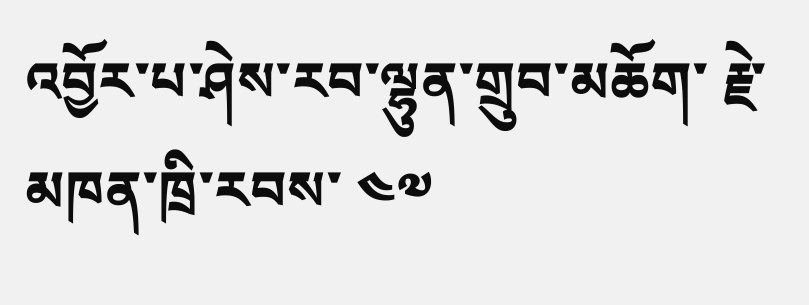འབྱོར་པ་ཤེས་རབ་ལྷུན་གྲུབ་མཆོག་ རྗེ་མཁན་ཁྲི་རབས་ ༤༧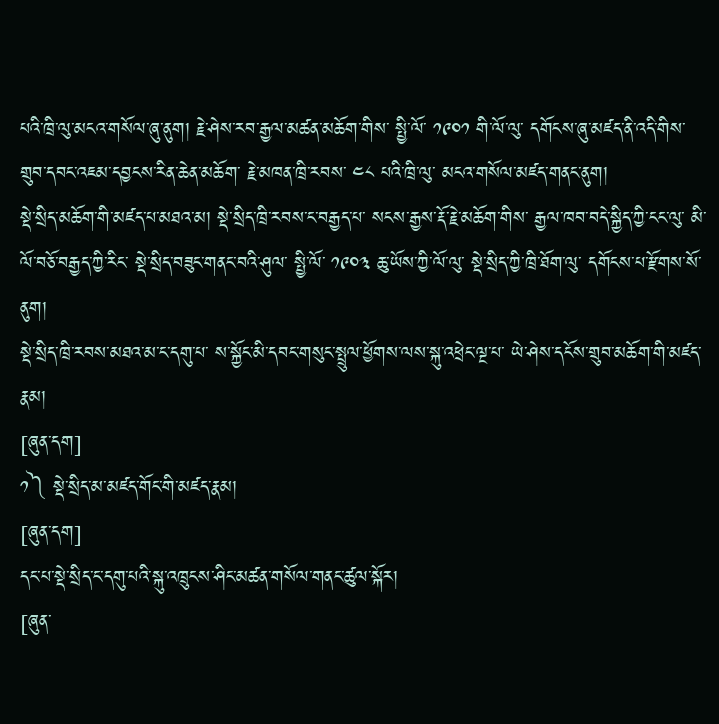པའི་ཁྲི་ལུ་མངའ་གསོལ་ཞུ་ནུག། རྗེ་ཤེས་རབ་རྒྱལ་མཚན་མཆོག་གིས་ སྤྱི་ལོ་ ༡༩༠༡ གི་ལོ་ལུ་ དགོངས་ཞུ་མཛད་ནི་འདི་གིས་ གྲུབ་དབང་འཇམ་དབྱངས་རིན་ཆེན་མཆོག་ རྗེ་མཁན་ཁྲི་རབས་ ༤༨ པའི་ཁྲི་ལུ་ མངའ་གསོལ་མཛད་གནང་ནུག།
སྡེ་སྲིད་མཆོག་གི་མཛད་པ་མཐའ་མ། སྡེ་སྲིད་ཁྲི་རབས་ང་བརྒྱད་པ་ སངས་རྒྱས་རྡོ་རྗེ་མཆོག་གིས་ རྒྱལ་ཁབ་བདེ་སྐྱིད་ཀྱི་ངང་ལུ་ མི་ལོ་བཅོ་བརྒྱད་ཀྱི་རིང་ སྡེ་སྲིད་བཟུང་གནང་བའི་ཤུལ་ སྤྱི་ལོ་ ༡༩༠༣ ཆུ་ཡོས་ཀྱི་ལོ་ལུ་ སྡེ་སྲིད་ཀྱི་ཁྲི་ཐོག་ལུ་ དགོངས་པ་རྫོགས་སོ་ནུག།
སྡེ་སྲིད་ཁྲི་རབས་མཐའ་མ་ང་དགུ་པ་ ས་སྐྱོང་མི་དབང་གསུང་སྤྲུལ་ཕྱོགས་ལས་སྐུ་འཕྲེང་ལྔ་པ་ ཡེ་ཤེས་དངོས་གྲུབ་མཆོག་གི་མཛད་རྣམ།
[ཞུན་དག]
༡༽ སྡེ་སྲིད་མ་མཛད་གོང་གི་མཛད་རྣམ།
[ཞུན་དག]
དང་པ་སྡེ་སྲིད་ང་དགུ་པའི་སྐུ་འཁྲུངས་ཤིང་མཚན་གསོལ་གནང་ཚུལ་སྐོར།
[ཞུན་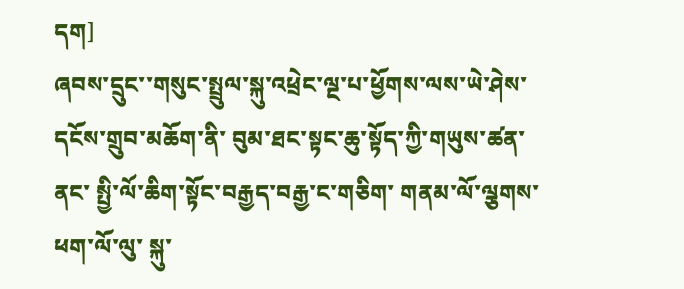དག]
ཞབས་དྲུང་་གསུང་སྤྲུལ་སྐུ་འཕྲེང་ལྔ་པ་ཕྱོགས་ལས་ཡེ་ཤེས་དངོས་གྲུབ་མཆོག་ནི་ བུམ་ཐང་སྟང་ཆུ་སྟོད་ཀྱི་གཡུས་ཚན་ནང་ སྤྱི་ལོ་ཆིག་སྟོང་བརྒྱད་བརྒྱ་ང་གཅིག་ གནམ་ལོ་ལྕགས་ཕག་ལོ་ལུ་ སྐུ་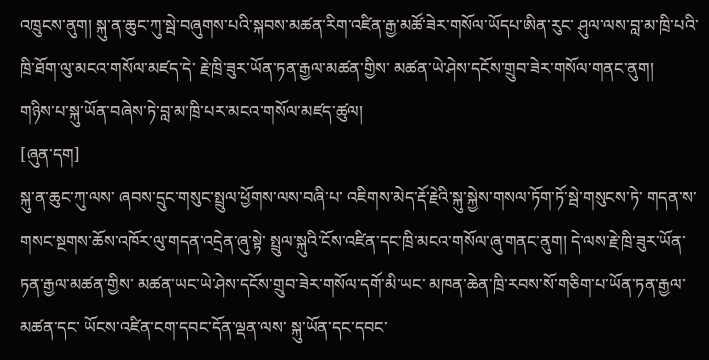འཁྲུངས་ནུག། སྐུ་ན་ཆུང་ཀུ་སྦེ་བཞུགས་པའི་སྐབས་མཚན་རིག་འཛིན་རྒྱ་མཚོ་ཟེར་གསོལ་ཡོདཔ་ཨིན་རུང་ ཤུལ་ལས་བླ་མ་ཁྲི་པའི་ཁྲི་ཐོག་ལུ་མངའ་གསོལ་མཛད་དེ་ རྗེ་ཁྲི་ཟུར་ཡོན་ཏན་རྒྱལ་མཚན་གྱིས་ མཚན་ཡེ་ཤེས་དངོས་གྲུབ་ཟེར་གསོལ་གནང་ནུག།
གཉིས་པ་སྐུ་ཡོན་བཞེས་ཏེ་བླ་མ་ཁྲི་པར་མངའ་གསོལ་མཛད་ཚུལ།
[ཞུན་དག]
སྐུ་ན་ཆུང་ཀུ་ལས་ ཞབས་དྲུང་གསུང་སྤྲུལ་ཕྱོགས་ལས་བཞི་པ་ འཇིགས་མེད་རྡོ་རྗེའི་སྐུ་སྐྱེས་གསལ་ཏོག་ཏོ་སྦེ་གསུངས་ཏེ་ གདན་ས་གསང་སྔགས་ཆོས་འཁོར་ལུ་གདན་འདྲེན་ཞུ་སྟེ་ སྤྲུལ་སྐུའི་ངོས་འཛིན་དང་ཁྲི་མངའ་གསོལ་ཞུ་གནང་ནུག། དེ་ལས་རྗེ་ཁྲི་ཟུར་ཡོན་ཏན་རྒྱལ་མཚན་གྱིས་ མཚན་ཡང་ཡེ་ཤེས་དངོས་གྲུབ་ཟེར་གསོལ་དགོ་མི་ཡང་ མཁན་ཆེན་ཁྲི་རབས་སོ་གཅིག་པ་ཡོན་ཏན་རྒྱལ་མཚན་དང་ ཡོངས་འཛིན་ངག་དབང་དོན་ལྡན་ལས་ སྐུ་ཡོན་དང་དབང་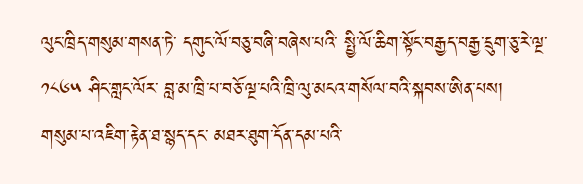ལུང་ཁྲིད་གསུམ་གསན་ཏེ་ དགུང་ལོ་བཅུ་བཞི་བཞེས་པའི་ སྤྱི་ལོ་ཆིག་སྟོང་བརྒྱད་བརྒྱ་དྲུག་ཅུ་རེ་ལྔ་ ༡༨༦༥ ཤིང་གླང་ལོར་ བླ་མ་ཁྲི་པ་བཅོ་ལྔ་པའི་ཁྲི་ལུ་མངའ་གསོལ་བའི་སྐབས་ཨིན་པས།
གསུམ་པ་འཇིག་རྟེན་ཐ་སྙད་དང་ མཐར་ཐུག་དོན་དམ་པའི་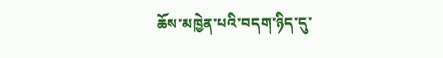ཆོས་མཁྱེན་པའི་བདག་ཉིད་དུ་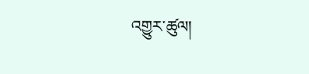འགྱུར་ཚུལ།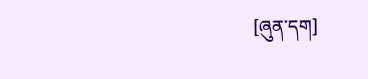[ཞུན་དག]